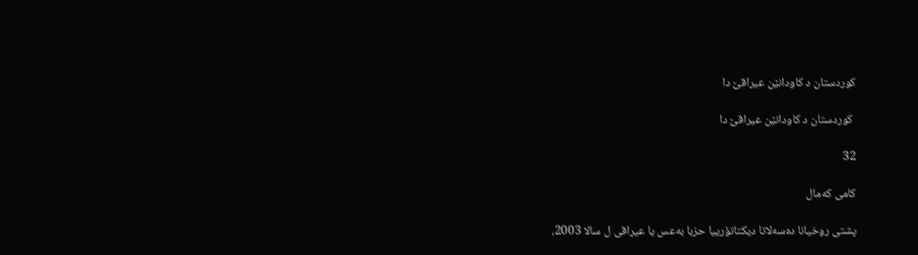كوردستان د كاودانێن عیراقێ دا

 كوردستان د كاودانێن عیراقێ دا

32

كامى كه‌مال

پشتى روخیانا ده‌سه‌لاتا دیكتاتۆرییا حزبا به‌عس یا عیراقى ل سالا 2003،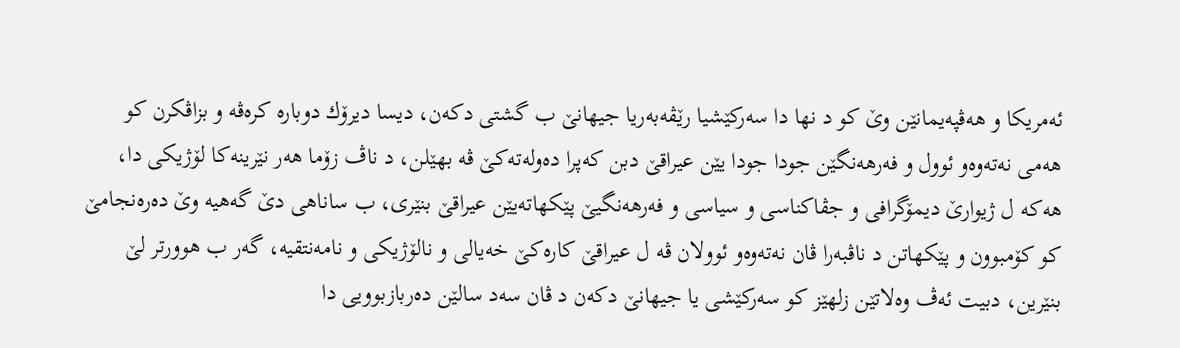ئه‌مریكا و هه‌ڤپه‌یمانێن وێ كو د نها دا سه‌ركێشیا رێڤه‌به‌ریا جیهانێ ب گشتى دكه‌ن، دیسا دیرۆك دوباره‌ كره‌ڤه‌ و بزاڤكرن كو هه‌مى نه‌ته‌وه‌و ئوول و فه‌رهه‌نگێن جودا جودا یێن عیراقێ دبن كه‌پرا ده‌وله‌ته‌كێ ڤه‌ بهێلن، د ناڤ زۆما هه‌ر نێرینه‌كا لۆژیكى دا، هه‌كه‌ ل ژیوارێ دیمۆگرافى و جڤاكناسى و سیاسى و فه‌رهه‌نگیێ پێكهاته‌یێن عیراقێ بنێرى، ب ساناهى دێ گه‌هیه‌ وێ ده‌ره‌نجامێ كو كۆمبوون و پێكهاتن د ناڤبه‌را ڤان نه‌ته‌وه‌و ئوولان ڤه‌ ل عیراقێ كاره‌كێ خه‌یالى و نالۆژیكی و نامه‌نتقیه‌، گه‌ر ب هوورتر لێ بنێرین، دبیت ئه‌ڤ وه‌لاتێن زلهێز كو سه‌ركێشی یا جیهانێ دكه‌ن د ڤان سه‌د سالێن ده‌ربازبوویی دا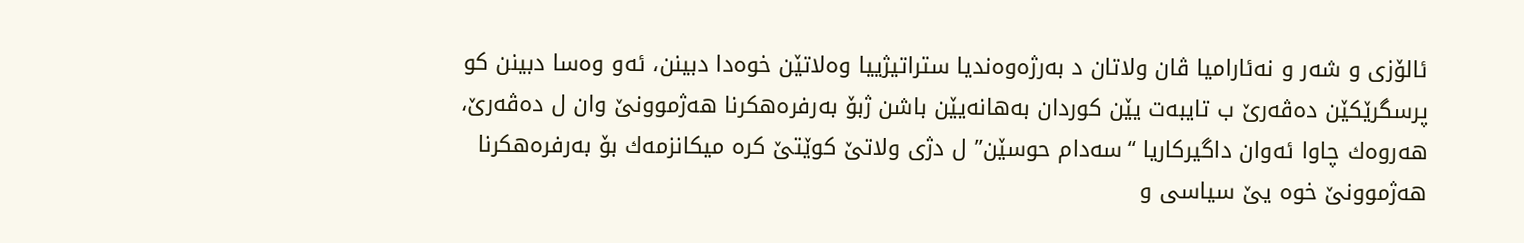ئالۆزى و شه‌ر و نه‌ئارامیا ڤان ولاتان د به‌رژه‌وه‌ندیا ستراتیژییا وه‌لاتێن خوه‌دا دبینن، ئه‌و وه‌سا دبینن كو پرسگرێكێن ده‌ڤه‌رێ ب تایبه‌ت یێن كوردان به‌هانه‌یێن باشن ژبۆ به‌رفره‌هكرنا هه‌ژموونێ وان ل ده‌ڤه‌رێ، هه‌روه‌ك چاوا ئه‌وان داگیركاریا “سه‌دام حوسێن” ل دژى ولاتێ كوێتێ كره‌ میكانزمه‌ك بۆ به‌رفره‌هكرنا هه‌ژموونێ خوه‌ یێ سیاسى و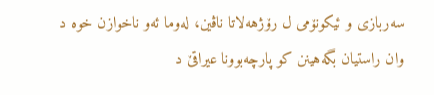سه‌ربازى و ئیكونۆمى ل رۆژهه‌لاتا ناڤین، له‌وما ئه‌و ناخوازن خوه‌ د وان راستیان بگه‌هینن كو پارچه‌بوونا عیراقێ د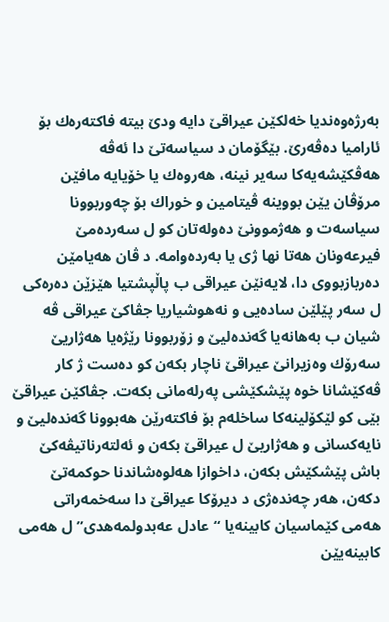به‌رژه‌وه‌ندیا خه‌لكێن عیراقێ دایه‌ ودێ بیته‌ فاكته‌ره‌ك بۆ ئارامیا ده‌ڤه‌رێ. بێگۆمان د سیاسه‌تێ دا ئه‌ڤه‌ هه‌ڤكێشه‌یه‌كا سه‌یر نینه‌، هه‌روه‌ك یا خۆیایه‌ مافێن مرۆڤان یێن بووینه‌ ڤیتامین و خوراك بۆ چه‌وربوونا سیاسه‌ت و هه‌ژموونێ ده‌وله‌تان كو ل سه‌رده‌مێ فیرعه‌ونان هه‌تا نها ژى یا به‌رده‌وامه‌. د ڤان هه‌یامێن ده‌ربازبووی دا، لایه‌نێن عیراقى ب پاڵپشتیا هێزێن ده‌ره‌كى ل سه‌ر پێلێن ساده‌یی و نه‌هوشیاریا جڤاكێ عیراقی ڤه‌ شیان ب به‌هانه‌یا گه‌نده‌لیێ و زۆربوونا رێژه‌یا هه‌ژاریێ سه‌رۆك وه‌زیرانێ عیراقێ ناچار بكه‌ن كو ده‌ست ژ كار ڤه‌كێشانا خوه‌ پێشكێشى په‌رله‌مانى بكه‌ت. جڤاكێن عیراقێ بێى كو لێكۆلینه‌كا ساخله‌م بۆ فاكته‌رێن هه‌بوونا گه‌نده‌لیێ و نایه‌كسانی و هه‌ژاریێ ل عیراقێ بكه‌ن و ئه‌لته‌رناتیڤه‌كێ باش پێشكێش بكه‌ن، داخوازا هه‌لوه‌شاندنا حوكمه‌تێ دكه‌ن، هه‌ر چه‌نده‌ژى د دیرۆكا عیراقێ دا سه‌خمه‌راتى هه‌مى كێماسیان كابینه‌یا “عادل عه‌بدولمه‌هدى” ل هه‌مى كابینه‌یێن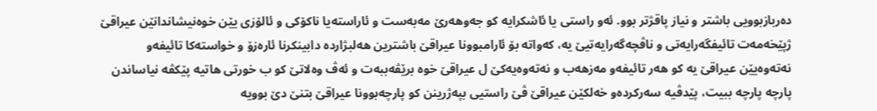ده‌ربازبوویی باشتر و نیاز پاقژتر بوو. ئه‌و راستى یا ئاشكرایه‌ كو جه‌وهه‌رێ مه‌به‌ست و ئاراسته‌یا ناكۆكى و ئالۆزى یێن خوه‌نیشاندانێن عیراقێ ژپێخه‌مه‌ت تائیفگه‌رایه‌تی و ناڤچه‌گه‌رایه‌تیێ یه‌، كه‌واته‌ بۆ ئارامبوونا عیراقێ باشترین هه‌لبژارده‌ دابینكرنا ئاره‌زۆ و خواسته‌كا تائیفه‌و نه‌ته‌وه‌یێن عیراقێ یه‌ كو هه‌ر تائیفه‌و مه‌زهه‌ب و نه‌ته‌وه‌یه‌كێ ل عیراقێ خوه‌ برێڤه‌ببه‌ت و ئه‌ڤ وه‌لاتێ كو ب خورتى هاتیه‌ پێكڤه‌ نیاساندن پارچه‌ پارچه‌ ببیت، پێدڤیه‌ سه‌ركرده‌و خه‌لكێن عیراقێ ڤێ راستیى بپه‌ژرینن كو پارچه‌بوونا عیراقێ بتنێ دێ بوویه‌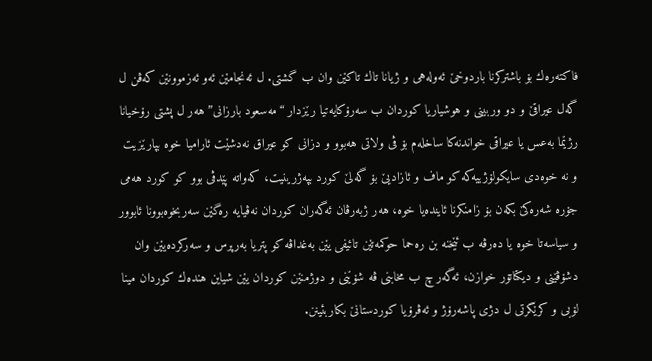فاكته‌ره‌ك بۆ باشتركرنا باردوخێ ئه‌وله‌هى و ژیانا تاك تاكێن وان ب گشتى. ل ئه‌نجامێن ئه‌و ئه‌زموونێن كه‌ڤن ل گه‌ل عیراقێ و دو وربینى و هوشیاریا كوردان ب سه‌رۆكایه‌تیا رێزدار “مه‌سعود بارزانى” هه‌ر ل پشتى رۆخیانا رژێما به‌عس یا عیراقى خواندنه‌كا ساخله‌م بۆ ڤى ولاتى هه‌بوو و دزانى كو عیراق نه‌دشێت ئارامیا خوه‌ بپارێزیت و نه‌ خوه‌دى سایكولۆژییه‌كه‌ كو ماف و ئازادیێ بۆ گه‌لێ كورد بپه‌ژرینیت، كه‌واته‌ پێدڤى بوو كو كورد هه‌مى جۆره‌ شه‌ره‌كێ بكه‌ن بۆ زامنكرنا ئاینده‌یا خوه‌، هه‌ر ژبه‌رڤان ئه‌گه‌ران كوردان نه‌ڤیایه‌ ره‌گێن سه‌ربخوه‌بوونا ئابوور و سیاسه‌تا خوه‌ یا ده‌رڤه‌ ب ئێخنه‌ بن ره‌حما حوكمه‌تێن تائیفى یێن به‌غداڤه‌ كو پتریا به‌رپرس و سه‌ركرده‌یێن وان دشۆڤێنى و دیكتاتۆر خوازن، ئه‌گه‌ر چ ب مخابنی ڤه‌ شۆێنی و دوژمنێن كوردان یێن شیاین هنده‌ك كوردان مینا لۆبى و كرێگرتى ل دژى پاشه‌رۆژ و ئه‌ڤرۆیا كوردستانێ بكاربئینن.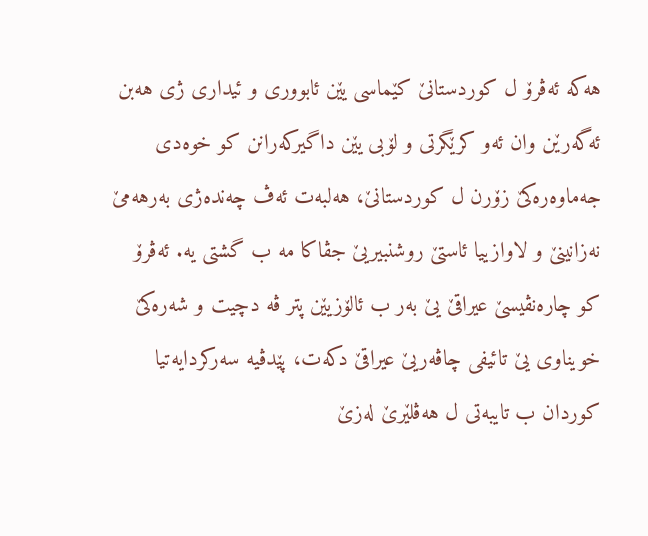هه‌كه‌ ئه‌ڤرۆ ل كوردستانێ كێماسى یێن ئابوورى و ئیدارى ژى هه‌بن ئه‌گه‌رێن وان ئه‌و كرێگرتى و لۆبى یێن داگیركه‌رانن كو خوه‌دى جه‌ماوه‌ره‌كێ زۆرن ل كوردستانێ، هه‌لبه‌ت ئه‌ڤ چه‌نده‌ژى به‌رهه‌مێ نه‌زانینێ و لاوازییا ئاستێ روشنبیریێ جڤاكا مه‌ ب گشتى یه‌. ئه‌ڤرۆ كو چاره‌نڤیسێ عیراقێ یێ به‌ر ب ئالۆزیێن پتر ڤه‌ دچیت و شه‌ره‌كێ خویناوى یێ تائیفى چاڤه‌ریێ عیراقێ دكه‌ت، پێدڤیه‌ سه‌ركردایه‌تیا كوردان ب تایبه‌تى ل هه‌ڤلێرێ له‌زێ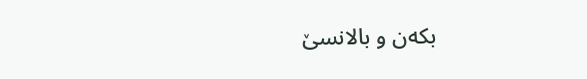بكه‌ن و بالانسێ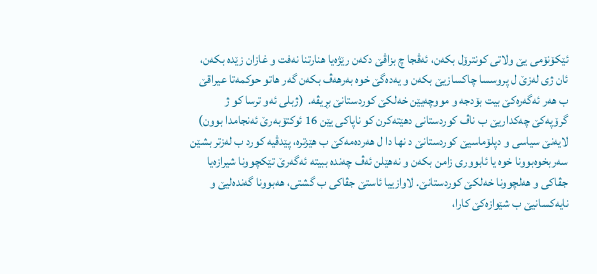ئێكۆنۆمى یێ ولاتى كونترۆل بكه‌ن، ئه‌ڤجا چ بزاڤێ دكه‌ن رێژه‌یا هنارتنا نه‌فت و غازان زێده‌ بكه‌ن، ئان ژى له‌زێ ل پروسسا چاكسازیێ بكه‌ن و یه‌ده‌گێ خوه‌ به‌رهه‌ڤ بكه‌ن گه‌ر هاتو حوكمه‌تا عیراقێ ب هه‌ر ئه‌گه‌ره‌كێ بیت بۆدجه‌ و مووچه‌یێن خه‌لكێ كوردستانێ بڕیڤه‌.  (ژبلى ئه‌و ترسا كو ژ گرۆپه‌كێ چه‌كداریێ ب ناڤ كوردستانى دهێته‌كرن كو ناپاكى یێن 16 ئوكتۆبه‌رێ ئه‌نجامدا بوون) لایه‌نێ سیاسى و دپلۆماسیێ كوردستانێ د نها دا ل هه‌رده‌مه‌كێ ب هێزتره‌، پێدڤیه‌ كورد ب له‌زتر بشێن سه‌ربخوه‌بوونا خوه‌ یا ئابوورى زامن بكه‌ن و نه‌هێلن ئه‌ڤ چه‌نده‌ ببیته‌ ئه‌گه‌رێ تێكچوونا شیرازه‌یا جڤاكى و هه‌لچوونا خه‌لكێ كوردستانێ. لاوازییا ئاستێ جڤاكى ب گشتى، هه‌بوونا گه‌نده‌لیێ و نایه‌كسانیێ ب شێوازه‌كێ كارا،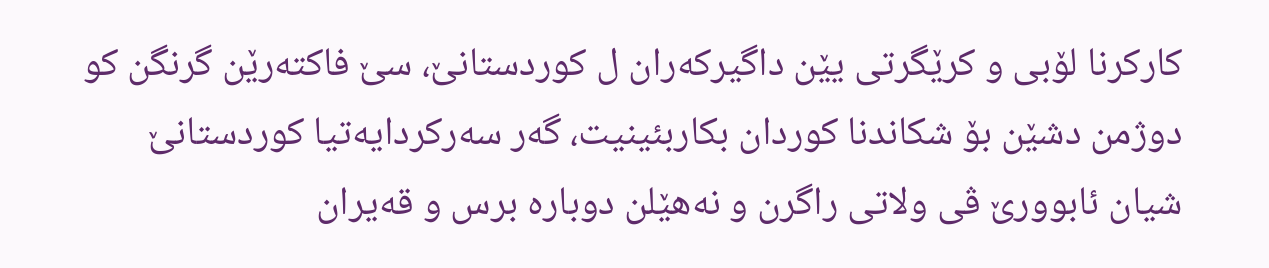كاركرنا لۆبى و كرێگرتی یێن داگیركه‌ران ل كوردستانێ، سێ فاكته‌رێن گرنگن كو دوژمن دشێن بۆ شكاندنا كوردان بكاربئینیت، گه‌ر سه‌ركردایه‌تیا كوردستانێ شیان ئابوورێ ڤى ولاتى راگرن و نه‌هێلن دوباره‌ برس و قه‌یران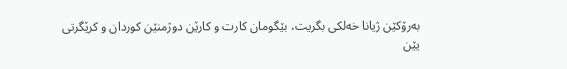به‌رۆكێن ژیانا خه‌لكى بگریت، بێگومان كارت و كارێن دوژمنێن كوردان و كرێگرتى یێن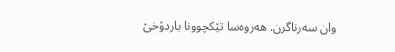وان سه‌رناگرن. هه‌روه‌سا تێكچوونا باردۆخێ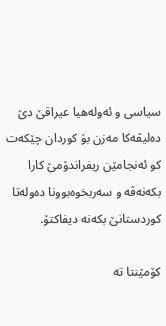سیاسى و ئه‌وله‌هیا عیراقێ دێ ده‌لیڤه‌كا مه‌زن بۆ كوردان چێكه‌ت كو ئه‌نجامێن ریفراندۆمێ كارا بكه‌نه‌ڤه‌ و سه‌ربخوه‌بوونا ده‌وله‌تا كوردستانێ بكه‌نه‌ دیفاكتۆ.

کۆمێنتا تە